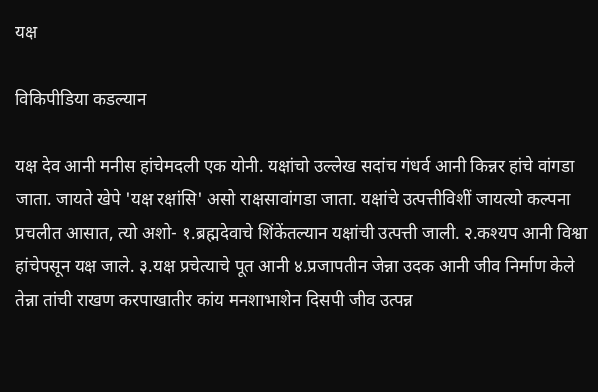यक्ष

विकिपीडिया कडल्यान

यक्ष देव आनी मनीस हांचेमदली एक योनी. यक्षांचो उल्लेख सदांच गंधर्व आनी किन्नर हांचे वांगडा जाता. जायते खेपे 'यक्ष रक्षांसि' असो राक्षसावांगडा जाता. यक्षांचे उत्पत्तीविशीं जायत्यो कल्पना प्रचलीत आसात, त्यो अशो- १.ब्रह्मदेवाचे शिंकेंतल्यान यक्षांची उत्पत्ती जाली. २.कश्यप आनी विश्वा हांचेपसून यक्ष जाले. ३.यक्ष प्रचेत्याचे पूत आनी ४.प्रजापतीन जेन्ना उदक आनी जीव निर्माण केले तेन्ना तांची राखण करपाखातीर कांय मनशाभाशेन दिसपी जीव उत्पन्न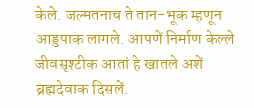केले. जल्मतनाच ते तान-भूक म्हणून आड्डपाक लागले. आपणें निर्माण केल्ले जीवसृश्टीक आतां हे खातले अशें ब्रह्मदेवाक दिसलें.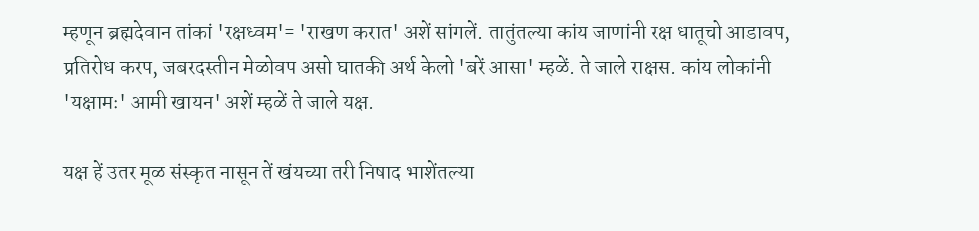म्हणून ब्रह्मदेवान तांकां 'रक्षध्वम'= 'राखण करात' अशें सांगलें. तातुंतल्या कांय जाणांनी रक्ष धातूचो आडावप, प्रतिरोध करप, जबरदस्तीन मेळोवप असो घातकी अर्थ केलो 'बरें आसा' म्हळें. ते जाले राक्षस. कांय लोकांनी 'यक्षामः' आमी खायन' अशें म्हळें ते जाले यक्ष.

यक्ष हें उतर मूळ संस्कृत नासून तें खंयच्या तरी निषाद भाशेंतल्या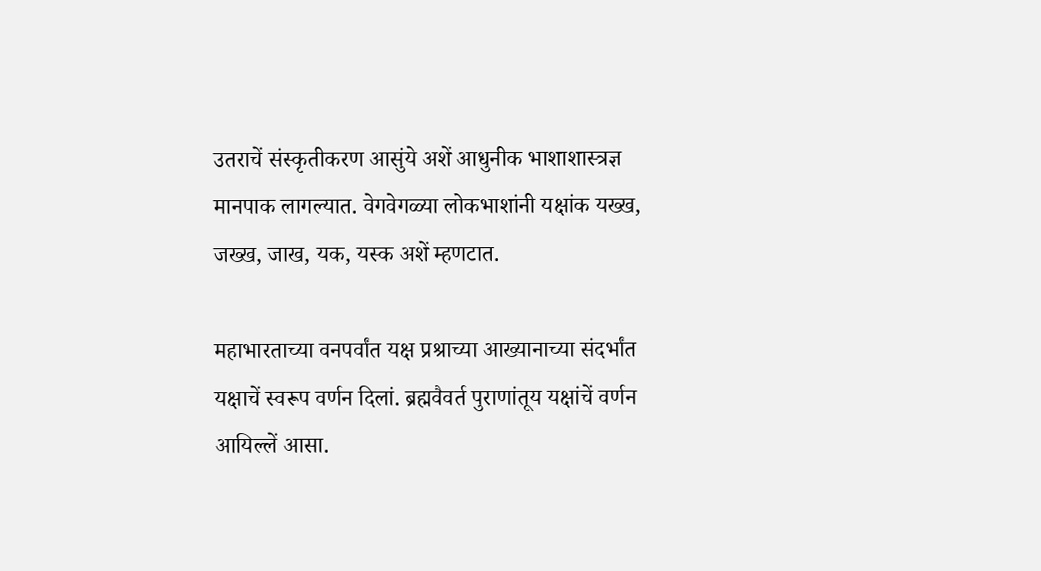उतराचें संस्कृतीकरण आसुंये अशें आधुनीक भाशाशास्त्रज्ञ मानपाक लागल्यात. वेगवेगळ्या लोकभाशांनी यक्षांक यख्ख, जख्ख, जाख, यक, यस्क अशें म्हणटात.

महाभारताच्या वनपर्वांत यक्ष प्रश्राच्या आख्यानाच्या संदर्भांत यक्षाचें स्वरूप वर्णन दिलां. ब्रह्मवैवर्त पुराणांतूय यक्षांचें वर्णन आयिल्लें आसा.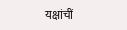यक्षांचीं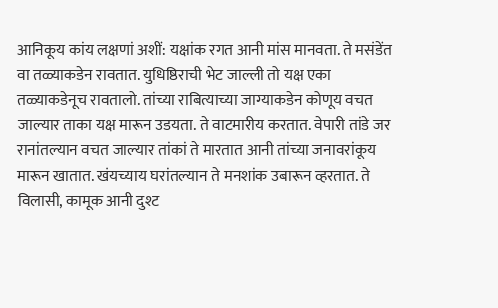आनिकूय कांय लक्षणां अशीं: यक्षांक रगत आनी मांस मानवता. ते मसंडेंत वा तळ्याकडेन रावतात. युधिष्ठिराची भेट जाल्ली तो यक्ष एका तळ्याकडेनूच रावतालो. तांच्या राबित्याच्या जाग्याकडेन कोणूय वचत जाल्यार ताका यक्ष मारून उडयता. ते वाटमारीय करतात. वेपारी तांडे जर रानांतल्यान वचत जाल्यार तांकां ते मारतात आनी तांच्या जनावरांकूय मारून खातात. खंयच्याय घरांतल्यान ते मनशांक उबारून व्हरतात. ते विलासी, कामूक आनी दुश्ट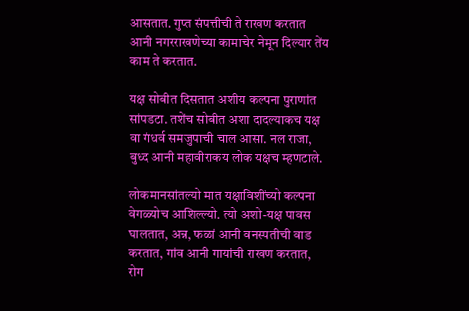आसतात. गुप्त संपत्तीची ते राखण करतात आनी नगरराखणेच्या कामाचेर नेमून दिल्यार तेंय काम ते करतात.

यक्ष सोबीत दिसतात अशीय कल्पना पुराणांत सांपडटा. तशेंच सोबीत अशा दादल्याकच यक्ष वा गंधर्व समजुपाची चाल आसा. नल राजा, बुध्द आनी महावीराकय लोक यक्षच म्हणटाले.

लोकमानसांतल्यो मात यक्षाविशींच्यो कल्पना वेगळ्योच आशिल्ल्यो. त्यो अशो-यक्ष पावस घालतात, अन्न, फळां आनी वनस्पतीची वाड करतात, गांव आनी गायांची राखण करतात, रोग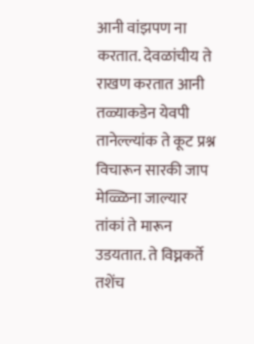आनी वांझपण ना करतात. देवळांचीय ते राखण करतात आनी तळ्याकडेन येवपी तानेल्ल्यांक ते कूट प्रश्न विचारून सारकी जाप मेळ्ळिना जाल्यार तांकां ते मारून उडयतात. ते विघ्नकर्ते तशेंच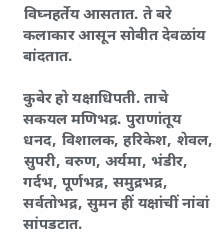विघ्नहर्तेय आसतात. ते बरे कलाकार आसून सोबीत देवळांय बांदतात.

कुबेर हो यक्षाधिपती. ताचे सकयल मणिभद्र. पुराणांतूय धनद, विशालक, हरिकेश, शेवल, सुपरी, वरुण, अर्यमा, भंडीर, गर्दभ, पूर्णभद्र, समुद्रभद्र, सर्वतोभद्र, सुमन हीं यक्षांचीं नांवां सांपडटात.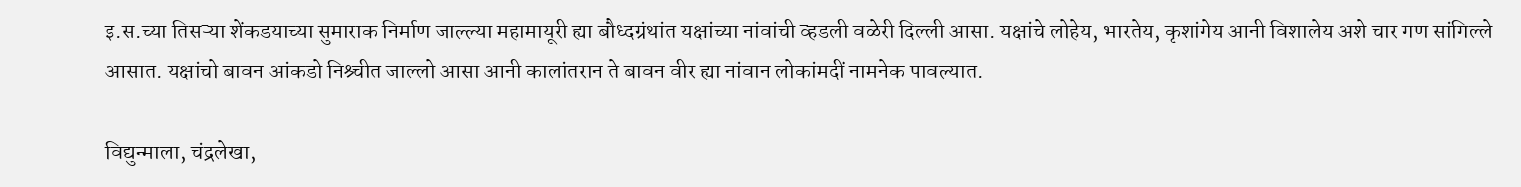इ.स.च्या तिसऱ्या शेंकडयाच्या सुमाराक निर्माण जाल्ल्या महामायूरी ह्या बौध्दग्रंथांत यक्षांच्या नांवांची व्हडली वळेरी दिल्ली आसा. यक्षांचे लोहेय, भारतेय, कृशांगेय आनी विशालेय अशे चार गण सांगिल्ले आसात. यक्षांचो बावन आंकडो निश्र्चीत जाल्लो आसा आनी कालांतरान ते बावन वीर ह्या नांवान लोकांमदीं नामनेक पावल्यात.

विद्युन्माला, चंद्रलेखा,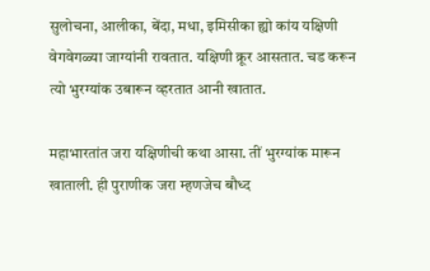सुलोचना, आलीका, बेंदा, मधा, इमिसीका ह्यो कांय यक्षिणी वेगवेगळ्या जाग्यांनी रावतात. यक्षिणी क्रूर आसतात. चड करून त्यो भुरग्यांक उबारून व्हरतात आनी खातात.

महाभारतांत जरा यक्षिणीची कथा आसा. तीं भुरग्यांक मारून खाताली. ही पुराणीक जरा म्हणजेच बौध्द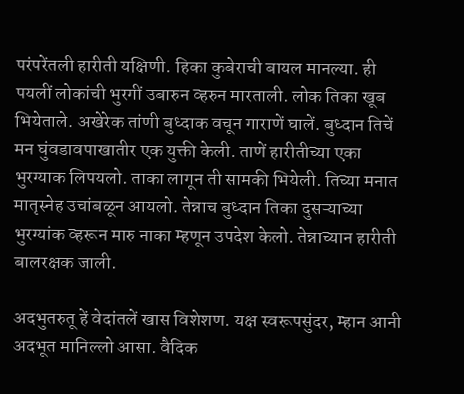परंपरेंतली हारीती यक्षिणी. हिका कुबेराची बायल मानल्या. ही पयलीं लोकांची भुरगीं उबारुन व्हरुन मारताली. लोक तिका खूब भियेताले. अखेरेक तांणी बुध्दाक वचून गाराणें घालें. बुध्दान तिचें मन घुंवडावपाखातीर एक युक्ती केली. ताणें हारीतीच्या एका भुरग्याक लिपयलो. ताका लागून ती सामकी भियेली. तिच्या मनात मातृस्नेह उचांबळून आयलो. तेन्नाच बुध्दान तिका दुसऱ्याच्या भुरग्यांक व्हरून मारु नाका म्हणून उपदेश केलो. तेन्नाच्यान हारीती बालरक्षक जाली.

अदभुतरुतू हें वेदांतलें खास विशेशण. यक्ष स्वरूपसुंदर, म्हान आनी अदभूत मानिल्लो आसा. वैदिक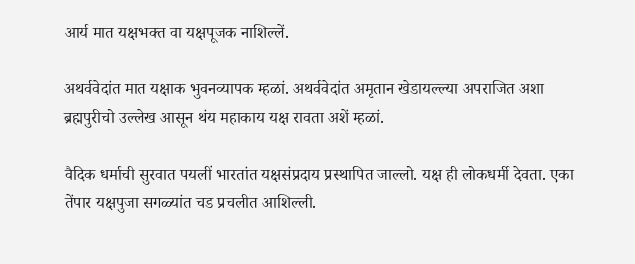आर्य मात यक्षभक्त वा यक्षपूजक नाशिल्लें.

अथर्ववेदांत मात यक्षाक भुवनव्यापक म्हळां. अथर्ववेदांत अमृतान खेडायल्ल्या अपराजित अशा ब्रह्मपुरीचो उल्लेख आसून थंय महाकाय यक्ष रावता अशें म्हळां.

वैदिक धर्माची सुरवात पयलीं भारतांत यक्षसंप्रदाय प्रस्थापित जाल्लो. यक्ष ही लोकधर्मी देवता. एका तेंपार यक्षपुजा सगळ्यांत चड प्रचलीत आशिल्ली.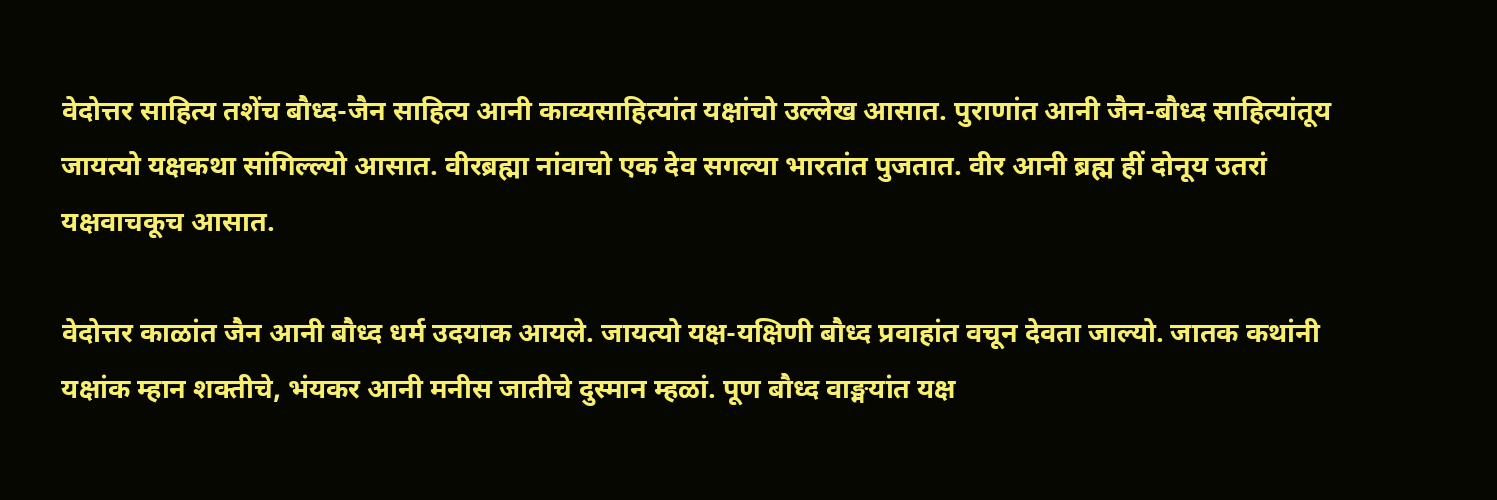वेदोत्तर साहित्य तशेंच बौध्द-जैन साहित्य आनी काव्यसाहित्यांत यक्षांचो उल्लेख आसात. पुराणांत आनी जैन-बौध्द साहित्यांतूय जायत्यो यक्षकथा सांगिल्ल्यो आसात. वीरब्रह्मा नांवाचो एक देव सगल्या भारतांत पुजतात. वीर आनी ब्रह्म हीं दोनूय उतरां यक्षवाचकूच आसात.

वेदोत्तर काळांत जैन आनी बौध्द धर्म उदयाक आयले. जायत्यो यक्ष-यक्षिणी बौध्द प्रवाहांत वचून देवता जाल्यो. जातक कथांनी यक्षांक म्हान शक्तीचे, भंयकर आनी मनीस जातीचे दुस्मान म्हळां. पूण बौध्द वाङ्मयांत यक्ष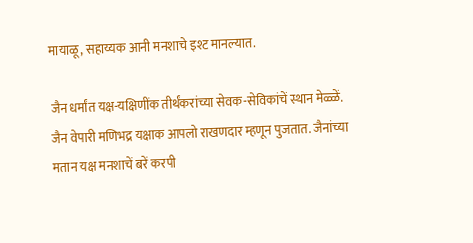मायाळू, सहाय्यक आनी मनशाचे इश्ट मानल्यात.

जैन धर्मांत यक्ष-यक्षिणींक तीर्थंकरांच्या सेवक-सेविकांचें स्थान मेळ्ळें. जैन वेपारी मणिभद्र यक्षाक आपलो राखणदार म्हणून पुजतात. जैनांच्या मतान यक्ष मनशाचें बरें करपी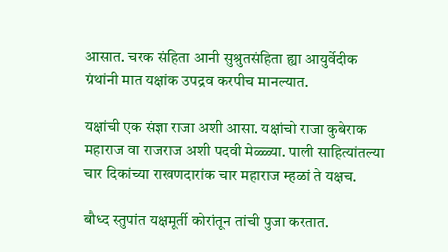आसात. चरक संहिता आनी सुश्रुतसंहिता ह्या आयुर्वेदीक ग्रंथांनी मात यक्षांक उपद्रव करपीच मानल्यात.

यक्षांची एक संज्ञा राजा अशी आसा. यक्षांचो राजा कुबेराक महाराज वा राजराज अशी पदवी मेळ्ळ्या. पाली साहित्यांतल्या चार दिकांच्या राखणदारांक चार महाराज म्हळां ते यक्षच.

बौध्द स्तुपांत यक्षमूर्ती कोरांतून तांची पुजा करतात.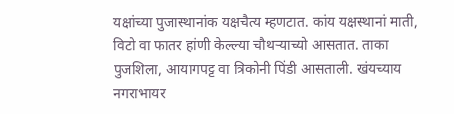यक्षांच्या पुजास्थानांक यक्षचैत्य म्हणटात. कांय यक्षस्थानां माती, विटो वा फातर हांणी केल्ल्या चौथऱ्याच्यो आसतात. ताका पुजशिला, आयागपट्ट वा त्रिकोनी पिंडी आसताली. खंयच्याय नगराभायर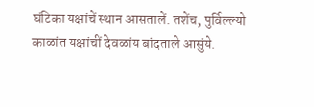घंटिका यक्षांचें स्थान आसतालें. तशेंच, पुर्विल्ल्यो काळांत यक्षांचीं देवळांय बांदताले आसुंये.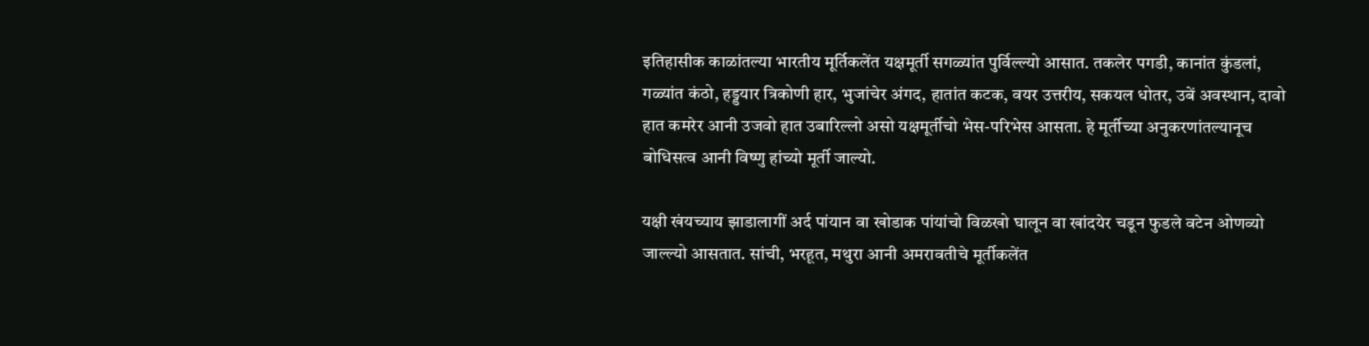इतिहासीक काळांतल्या भारतीय मूर्तिकलेंत यक्षमूर्ती सगळ्यांत पुर्विल्ल्यो आसात. तकलेर पगडी, कानांत कुंडलां, गळ्यांत कंठो, हड्डयार त्रिकोणी हार, भुजांचेर अंगद, हातांत कटक, वयर उत्तरीय, सकयल धोतर, उबें अवस्थान, दावो हात कमरेर आनी उजवो हात उबारिल्लो असो यक्षमूर्तीचो भेस-परिभेस आसता. हे मूर्तीच्या अनुकरणांतल्यानूच बोधिसत्व आनी विष्णु हांच्यो मूर्ती जाल्यो.

यक्षी खंयच्याय झाडालागीं अर्द पांयान वा खोडाक पांयांचो विळखो घालून वा खांदयेर चडून फुडले वटेन ओणव्यो जाल्ल्यो आसतात. सांची, भरहूत, मथुरा आनी अमरावतीचे मूर्तीकलेंत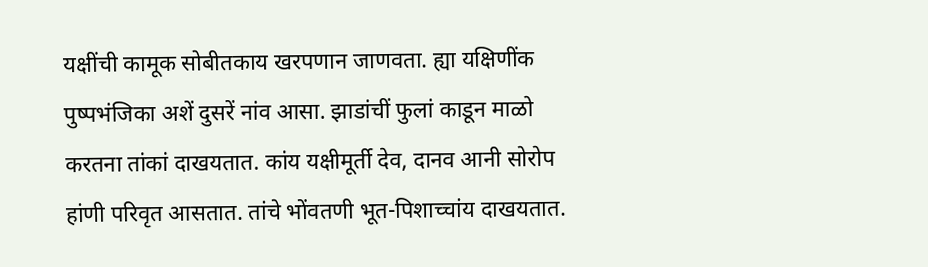यक्षींची कामूक सोबीतकाय खरपणान जाणवता. ह्या यक्षिणींक पुष्पभंजिका अशें दुसरें नांव आसा. झाडांचीं फुलां काडून माळो करतना तांकां दाखयतात. कांय यक्षीमूर्ती देव, दानव आनी सोरोप हांणी परिवृत आसतात. तांचे भोंवतणी भूत-पिशाच्चांय दाखयतात.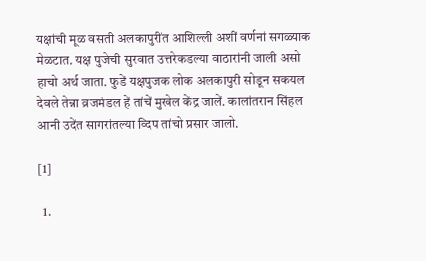यक्षांची मूळ वसती अलकापुरींत आशिल्ली अशीं वर्णनां सगळ्याक मेळटात. यक्ष पुजेची सुरवात उत्तरेकडल्या वाठारांनी जाली असो हाचो अर्थ जाता. फुडें यक्षपुजक लोक अलकापुरी सोडून सकयल देवले तेन्ना व्रजमंडल हें तांचें मुखेल केंद्र जालें. कालांतरान सिंहल आनी उदेंत सागरांतल्या व्दिप तांचो प्रसार जालो.

[1]

  1.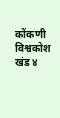कोंकणी विश्वकोश खंड ४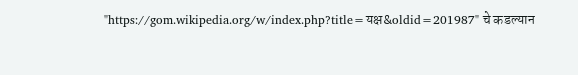"https://gom.wikipedia.org/w/index.php?title=यक्ष&oldid=201987" चे कडल्यान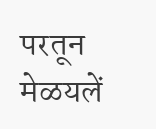परतून मेळयलें